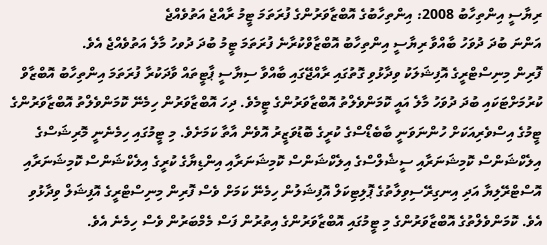ރިޔާސީ އިންތިހާބު 2008: އިންތިހާބުގެ އޮބްޒާވަރުންގެ ފުރަތަމަ ޓީމު ރާއްޖެ އަތުވެއްޖެ
އަންނަ ބުދަ ދުވަހު ބާއްވާ ރިޔާސީ އިންތިހާބު އޮބްޒާވްކުރާނެ ފުރަތަމަ ޓީމު ބުދަ ދުވހު މާލެ އަތުވެއްޖެ އެވެ.
ފޮރިން މިނިސްޓްރީގެ އޮފިޝަލަކު ވިދާޅުވި ގޮތުގައި ރާއްޖޭގައި ބާއްވާ ސިޔާސީ ޕާޓީތައް ވާދަކުރާ ފުރަތަމަ އިންތިހާބު އޮބްޒާވް ކުރުމަށްޓަކައި ބުދަ ދުވަހު މާލެ އައީ ކޮމަންވެލްތު އޮބްޒާވަރުންގެ ޓީމެވެ. ދިހަ އޮބްޒާވަރުން ހިމެނޭ ކޮމަންވެލްތު އޮބްޒާވަރުންގެ ޓީމުގެ އިސްވެރިއަކަށް ހުންނަވަނީ ބާބެޑޯސްގެ ކުރީގެ ބޮޑުވަޒީރު އޮވެން އާތާ ކަމަށެވެ. މި ޓީމުގައި ހިމެނެނީ މޮރިޝަސްގެ އިލެކްޝަންސް ކޮމިޝަނަރާއި ސީޝެލްސްގެ އިލެކްޝަންސް ކޮމިޝަނަރާއި އިންޑިޔާގެ ކުރީގެ އިލެކްޝަންސް ކޮމިޝަނަރާއި އޮސްޓްރޭލިޔާ އަދި އިނގިރޭސިވިލާތުގެ ޕޮލިޓިކަލް އޮފިޝަލުން ހިމެނޭ ކަމަށް ވެސް ފޮރިން މިނިސްޓްރީގެ އޮފިޝަލް ވިދާޅުވި އެވެ. ކޮމަންވެލްތުގެ އޮބްޒާވަރުންގެ މި ޓީމުގައި އޮބްޒާވަރުންގެ އިތުރުން ފަސް މެމްބަރުން ވެސް ހިމެނެ އެވެ.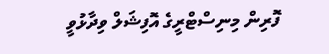ފޮރިން މިނިސްޓްރީގެ އޮފިޝަލް ވިދާޅުވީ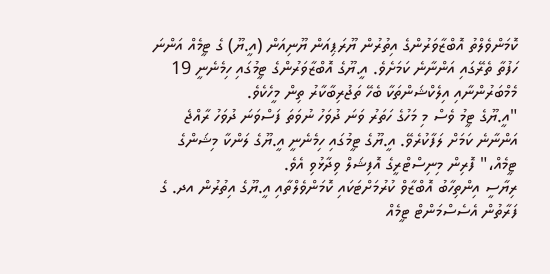ކޮމަންވެލްތު އޮބްޒާވަރުންގެ އިތުރުން ޔޫރަޕިއަން ޔޫނިއަން (އީ.ޔޫ) ގެ ޓީމެއް އަންނަ ހަފުތާ ތެރޭގައި އަންނާނެ ކަމަށެވެ. އީ.ޔޫގެ އޮބްޒާވަރުންގެ ޓީމުގައި ހިމެނެނީ 19 މެމްބަރުންނާއި އިލެކްޝަންތަކާ ބެހޭ ތަޖުރިބާކާރު ތިން މީހެކެވެ.
"އީ.ޔޫގެ ޓީމު ވެސް މި މަހުގެ ހަތަރު ވަނަ ދުވަހު ނުވަތަ ފަސްވަނަ ދުވަހު ރާއްޖެ އަންނާނެ ކަމަށް ލަފާކުރެވޭ. އީ.ޔޫގެ ޓީމުގައި ހިމެނެނީ އީ.ޔޫގެ ލަންކާ މިޝަންގެ ޓީމެއް،" ފޮރިން މިނިސްޓްރީގެ އޮފިޝަލް ވިދާޅުވި އެވެ.
ރިޔާސީ އިންތިހާބު އޮބްޒާވް ކުރުމަށްޓަކައި ކޮމަންވެލްތާއި އީ.ޔޫގެ އިތުރުން އދ. ގެ ފަރާތުން އެސެސްމަންޓް ޓީމެއް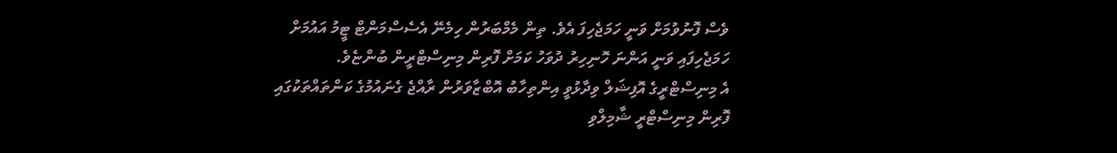ވެސް ފޮނުވުމަށް ވަނީ ހަމަޖެހިފަ އެވެ. ތިން މެމްބަރުން ހިމެނޭ އެސެސްމަންޓް ޓީމު އައުމަށް ހަމަޖެހިފައި ވަނީ އަންނަ ހޮނިހިރު ދުވަހު ކަމަށް ފޮރިން މިނިސްޓްރީން ބުންޏެވެ.
އެ މިނިސްޓްރީގެ އޮފިޝަލް ވިދާޅުވީ އިންތިހާބު އޮބްޒާވަރުން ރާއްޖެ ގެނައުމުގެ ކަންތައްތަކުގައި ފޮރިން މިނިސްޓްރީ ޝާމިލްވި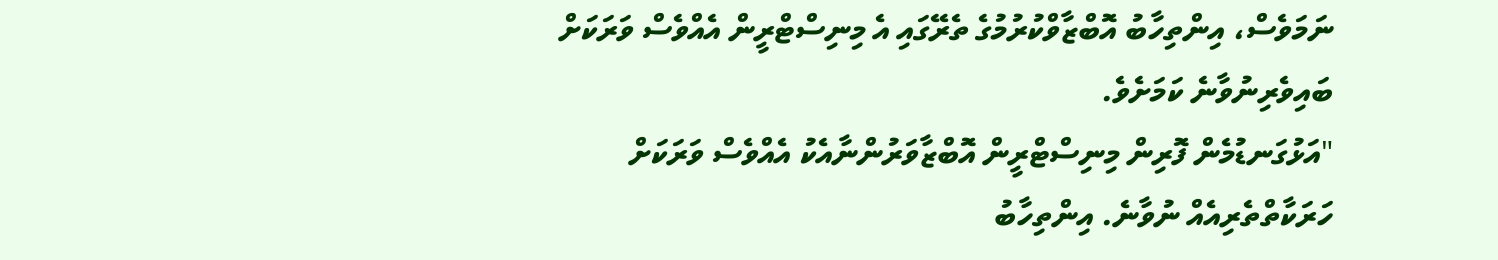ނަމަވެސް، އިންތިހާބު އޮބްޒާވްކުރުމުގެ ތެރޭގައި އެ މިނިސްޓްރީން އެއްވެސް ވަރަކަށް ބައިވެރިނުވާނެ ކަމަށެވެ.
"އަޅުގަނޑުމެން ފޮރިން މިނިސްޓްރީން އޮބްޒާވަރުންނާއެކު އެއްވެސް ވަރަކަށް ހަރަކާތްތެރިއެއް ނުވާނެ. އިންތިހާބު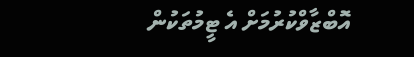އޮބްޒާވްކުރުމަށް އެ ޓީމުތަކުން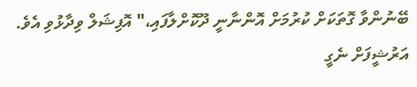ބޭނުންވާ ގޮތަކަށް ކުރުމަށް އޮންނާނީ ދޫކޮށްލާފައި،" އޮފިޝަލް ވިދާޅުވި އެވެ.
އަރުޝީފަށް ނެގީ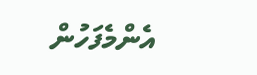އެންމެފަހުން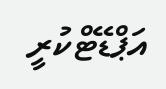އަޕްޑޭޓްކުރީ